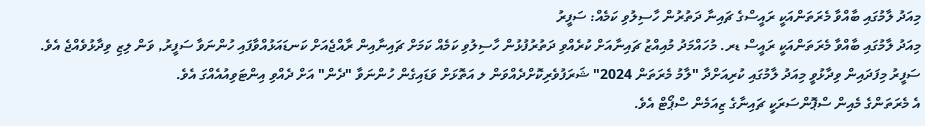މިއަދު ލާމުގައި ބާއްވާ މެރަތަންއަކީ ރައީސްގެ ޗައިނާ ދަތުރުން ހާސިލުވި ކަމެއް: ސަފީރު
މިއަދު ލާމުގައި ބާއްވާ މެރަތަންއަކީ ރައީސް ޑރ. މުހައްމަދު މުއިއްޒު ޗައިނާއަށް ކުރެއްވި ދަތުރުފުޅުން ހާސިލުވި ކަމެއް ކަމަށް ޗައިނާއިން ރާއްޖެއަށް ކަނޑައަޅުއްވާފައި ހުންނަވާ ސަފީރު, ވަން ލިޒި ވިދާޅުވެއްޖެ އެވެ.
ސަފީރު މިފަދައިން ވިދާޅުވީ މިއަދު ލާމުގައި ކުރިއަށްދާ "ލާމު މެރަތަން 2024" ޝަރަފުވެރިކޮށްދެއްވަން ލ އަތޮޅަށް ވަޑައިގެން ހުންނަވާ "ދެން" އަށް ދެއްވި އިންޓަވިއުއެއްގަ އެވެ.
އެ މެރަތަންގެ މެއިން ސްޕޮންސަރަކީ ޗައިނާގެ ޒިއަމެން ސްޕޯޓް އެވެ.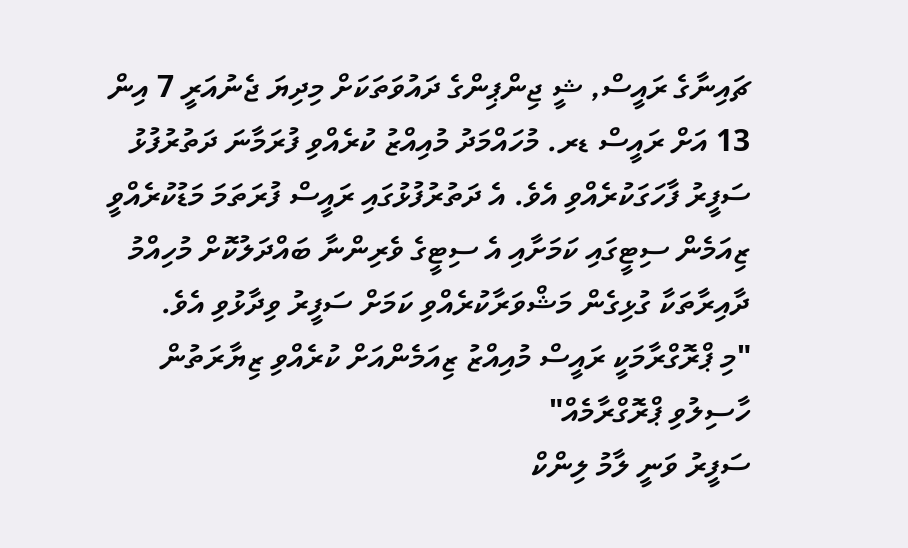ޗައިނާގެ ރައީސް, ޝީ ޖިންޕިންގެ ދައުވަތަކަށް މިދިޔަ ޖެނުއަރީ 7 އިން 13 އަށް ރައީސް ޑރ. މުހައްމަދު މުއިއްޒު ކުރެއްވި ފުރަމާނަ ދަތުރުފުޅު ސަފީރު ފާހަގަކުރެއްވި އެވެ. އެ ދަތުރުފުޅުގައި ރައީސް ފުރަތަމަ މަޑުކުރެއްވީ ޒިއަމެން ސިޓީގައި ކަމަށާއި އެ ސިޓީގެ ވެރިންނާ ބައްދަލުކޮށް މުހިއްމު ދާއިރާތަކާ ގުޅިގެން މަޝްވަރާކުރެއްވި ކަމަށް ސަފީރު ވިދާޅުވި އެވެ.
"މި ޕްރޮގްރާމަކީ ރައީސް މުއިއްޒު ޒިއަމެންއަށް ކުރެއްވި ޒިޔާރަތުން ހާސިލުވި ޕްރޮގްރާމެއް"
ސަފީރު ވަނީ ލާމު ލިންކް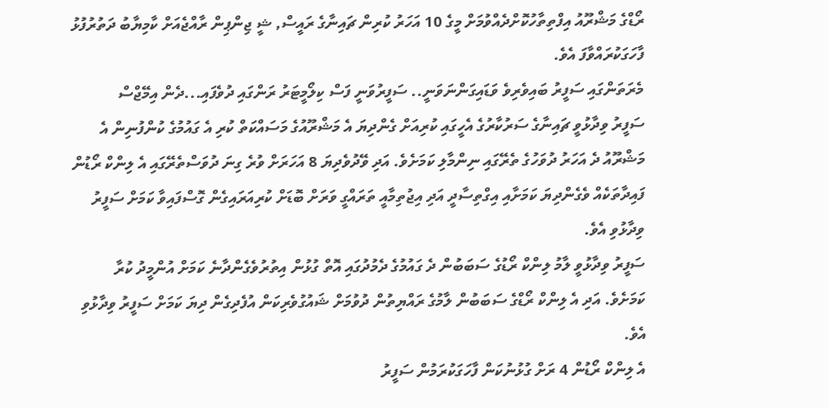ރޯޑްގެ މަޝްރޫއު އިފްތިތާހުކޮށްދެއްވުމަށް މީގެ 10 އަހަރު ކުރިން ޗައިނާގެ ރައީސް, ޝީ ޖިންޕިން ރާއްޖެއަށް ކާމިޔާބު ދަތުރުފުޅު ފާހަގަކުރައްވާފަ އެވެ.
މެރަތަންގައި ސަފީރު ބައިވެރިވެ ވަޑައިގަންނަވަނީ.. ސަފީރުވަނީ ފަސް ކިލޯމީޓަރު ރަންގައި ދުވެފައި...ދެން އިމޭޖްސް
ސަފީރު ވިދާޅުވީ ޗައިނާގެ ސަރުކާރުގެ އެހީގައި ކުރިއަށް ގެންދިޔަ އެ މަޝްރޫއުގެ މަސައްކަތް ކުރި އެ ގައުމުގެ ކުންފުނިން އެ މަޝްރޫއު ދެ އަހަރު ދުވަހުގެ ތެރޭގައި ނިންމާލި ކަމަށެވެ. އަދި ވޭދުވެދިޔަ 8 އަހަރަށް ވުރެ ގިނަ ދުވަސްތެރޭގައި އެ ލިންކް ރޯޑުން ފައިދާތަކެއް ވެގެންދިޔަ ކަމަށާއި އިގްތިސާދީ އަދި އިޖުތިމާއީ ތަރައްގީ ވަރަށް ބޮޑަށް ކުރިއަރައިގެން ގޮސްފައިވާ ކަމަށް ސަފީރު ވިދާޅުވި އެވެ.
ސަފީރު ވިދާޅުވީ ލާމު ލިންކް ރޯޑުގެ ސަބަބުން ދެ ގައުމުގެ ދެމުދުގައި އޮތް ގުޅުން އިތުރުވެގެންދާނެ ކަމަށް އުންމީދު ކުރާ ކަމަށެވެ. އަދި އެ ލިންކް ރޯޑްގެ ސަބަބުން ލާމުގެ ރައްޔިތުން ދުވުމަށް ޝައުގުވެރިކަން އުފެދިގެން ދިޔަ ކަމަށް ސަފީރު ވިދާޅުވި އެވެ.
އެ ލިންކް ރޯޑުން 4 ރަށް ގުޅުނުކަން ފާހަގަކުރަމުން ސަފީރު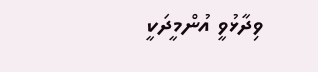ވިދާޅުވީ އުންމީދަކީ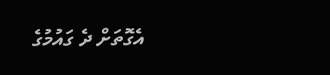އެގޮތަށް ދެ ގައުމުގެ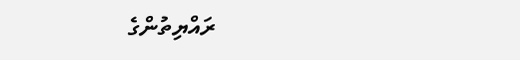ރައްޔިތުންގެ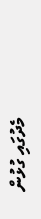މެދުގައި ގުޅުން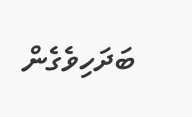ބަދަހިވެގެން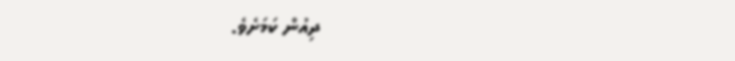ދިއުން ކަމަށެވެ.